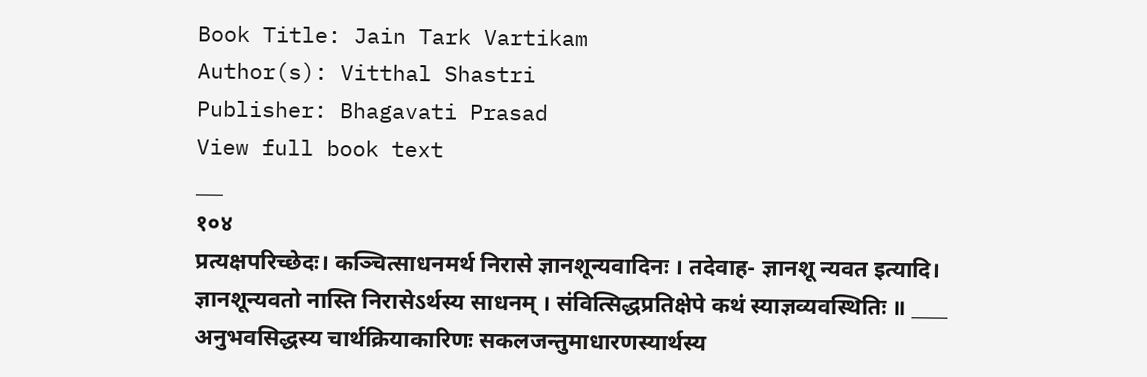Book Title: Jain Tark Vartikam
Author(s): Vitthal Shastri
Publisher: Bhagavati Prasad
View full book text
___
१०४
प्रत्यक्षपरिच्छेदः। कञ्चित्साधनमर्थ निरासे ज्ञानशून्यवादिनः । तदेवाह- ज्ञानशू न्यवत इत्यादि। ज्ञानशून्यवतो नास्ति निरासेऽर्थस्य साधनम् । संवित्सिद्धप्रतिक्षेपे कथं स्याज्ञव्यवस्थितिः ॥ ____ अनुभवसिद्धस्य चार्थक्रियाकारिणः सकलजन्तुमाधारणस्यार्थस्य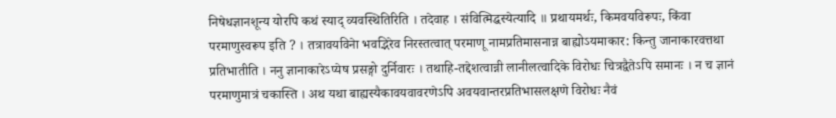निषेधज्ञानशून्य योरपि कथं स्याद् व्यवस्थितिरिति । तदेवाह । संवित्मिद्धस्येत्यादि ॥ प्रथायमर्थः, किमवयविरूपः, किंवा परमाणुस्वरूप इति ? । तत्रावयविनेा भवद्भिरेव निरस्तत्वात् परमाणू नामप्रतिमासनान्न बाह्योऽयमाकार: किन्तु जानाकारवत्तथा प्रतिभातीति । ननु ज्ञानाकारेऽप्येष प्रसङ्गो दुर्निवारः । तथाहि-तद्देशत्वान्नी लानीलत्वादिके विरोधः चित्रद्वैतेऽपि समानः । न च ज्ञानं परमाणुमात्रं चकास्ति । अथ यथा बाह्यस्यैकावयवावरणेऽपि अवयवान्तरप्रतिभासलक्षणे विरोधः नैवं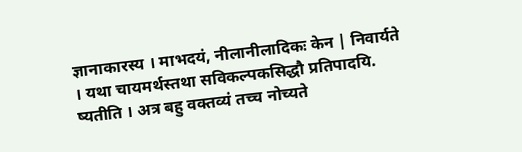ज्ञानाकारस्य । माभदयं, नीलानीलादिकः केन | निवार्यते । यथा चायमर्थस्तथा सविकल्पकसिद्धौ प्रतिपादयि. ष्यतीति । अत्र बहु वक्तव्यं तच्च नोच्यते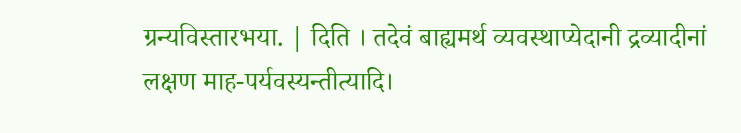ग्रन्यविस्तारभया. | दिति । तदेवं बाह्यमर्थ व्यवस्थाप्येदानी द्रव्यादीनां लक्षण माह-पर्यवस्यन्तीत्यादि।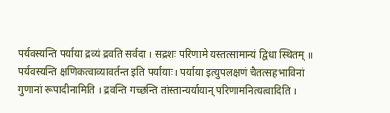पर्यवस्यन्ति पर्याया द्रव्यं द्रवति सर्वदा । सद्रशः परिणामे यस्तत्सामान्यं द्विधा स्थितम् ॥
पर्यवस्यन्ति क्षणिकत्वाव्यावर्तन्त इति पर्यायाः। पर्याया इत्युपलक्षणं चैतत्सहभाविनां गुणानां रूपादीनामिति । द्रवन्ति गच्छन्ति तांस्तान्यर्यायान् परिणामनित्यत्वादिति ।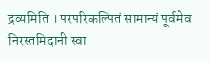द्रव्यमिति । परपरिकल्पितं सामान्यं पूर्वमेव निरस्तमिदानी स्वा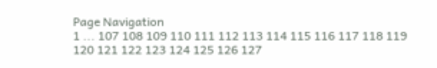Page Navigation
1 ... 107 108 109 110 111 112 113 114 115 116 117 118 119 120 121 122 123 124 125 126 127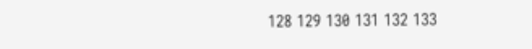128 129 130 131 132 133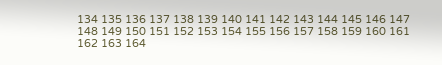134 135 136 137 138 139 140 141 142 143 144 145 146 147 148 149 150 151 152 153 154 155 156 157 158 159 160 161 162 163 164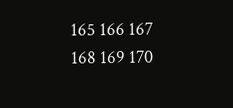165 166 167 168 169 170